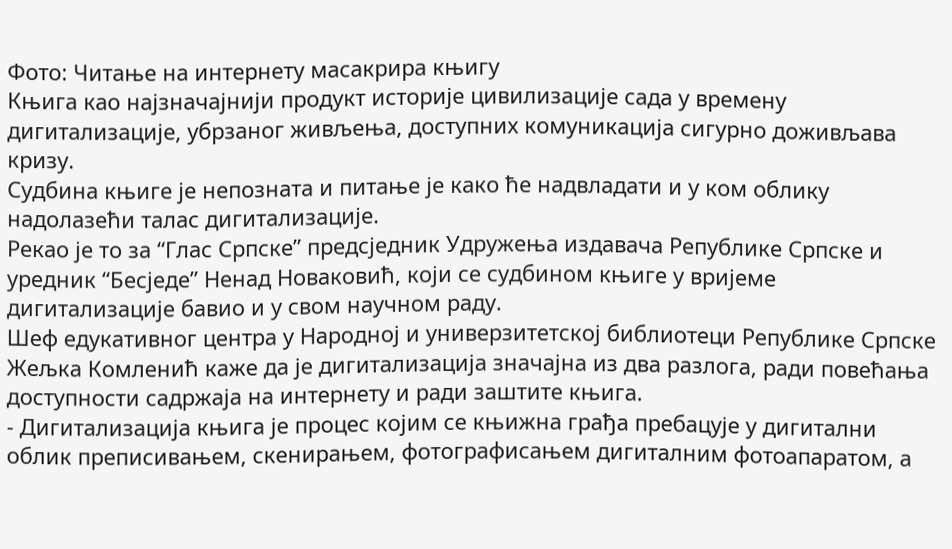Фото: Читање на интернету масакрира књигу
Књига као најзначајнији продукт историје цивилизације сада у времену дигитализације, убрзаног живљења, доступних комуникација сигурно доживљава кризу.
Судбина књиге је непозната и питање је како ће надвладати и у ком облику надолазећи талас дигитализације.
Рекао је то за “Глас Српске” предсједник Удружења издавача Републике Српске и уредник “Бесједе” Ненад Новаковић, који се судбином књиге у вријеме дигитализације бавио и у свом научном раду.
Шеф едукативног центра у Народној и универзитетској библиотеци Републике Српске Жељка Комленић каже да је дигитализација значајна из два разлога, ради повећања доступности садржаја на интернету и ради заштите књига.
- Дигитализација књига је процес којим се књижна грађа пребацује у дигитални облик преписивањем, скенирањем, фотографисањем дигиталним фотоапаратом, а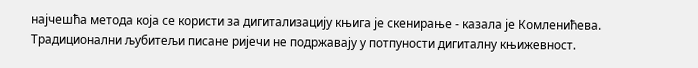најчешћа метода која се користи за дигитализацију књига је скенирање - казала је Комленићева.
Традиционални љубитељи писане ријечи не подржавају у потпуности дигиталну књижевност.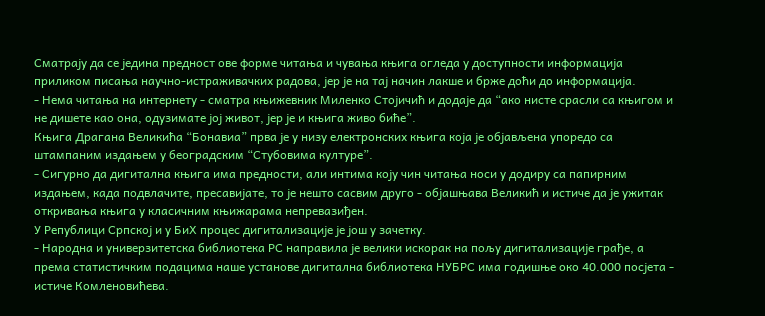Сматрају да се једина предност ове форме читања и чувања књига огледа у доступности информација приликом писања научно-истраживачких радова, јер је на тај начин лакше и брже доћи до информација.
- Нема читања на интернету - сматра књижевник Миленко Стојичић и додаје да “ако нисте срасли са књигом и не дишете као она, одузимате јој живот, јер је и књига живо биће”.
Књига Драгана Великића “Бонавиа” прва је у низу електронских књига која је објављена упоредо са штампаним издањем у београдским “Стубовима културе”.
- Сигурно да дигитална књига има предности, али интима коју чин читања носи у додиру са папирним издањем, када подвлачите, пресавијате, то је нешто сасвим друго - објашњава Великић и истиче да је ужитак откривања књига у класичним књижарама непревазиђен.
У Републици Српској и у БиХ процес дигитализације је још у зачетку.
- Народна и универзитетска библиотека РС направила је велики искорак на пољу дигитализације грађе, а према статистичким подацима наше установе дигитална библиотека НУБРС има годишње око 40.000 посјета - истиче Комленовићева.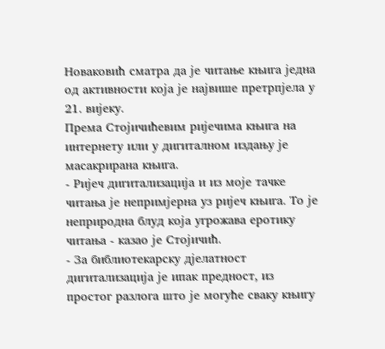Новаковић сматра да је читање књига једна од активности која је највише претрпјела у 21. вијеку.
Према Стојичићевим ријечима књига на интернету или у дигиталном издању је масакрирана књига.
- Ријеч дигитализација и из моје тачке читања је непримјерна уз ријеч књига. То је неприродна блуд која угрожава еротику читања - казао је Стојичић.
- За библиотекарску дјелатност дигитализација је ипак предност, из простог разлога што је могуће сваку књигу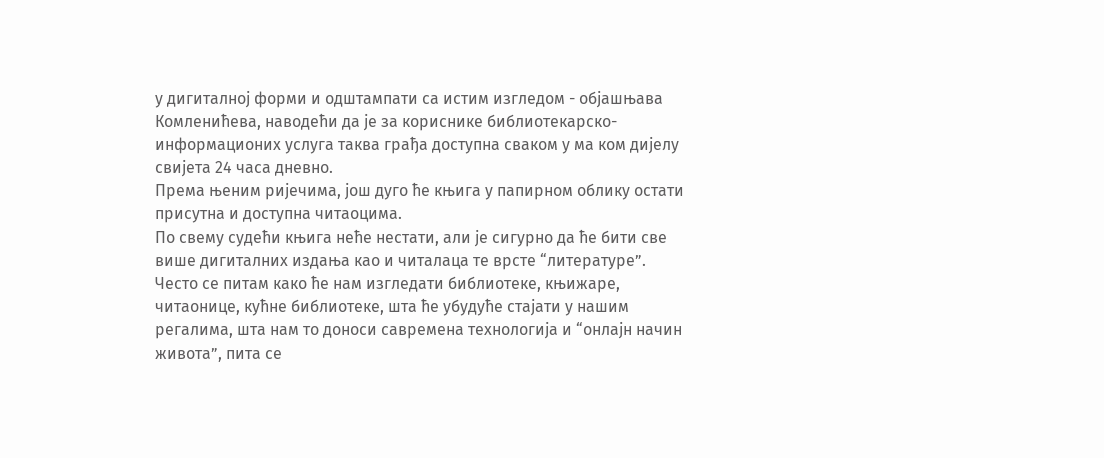у дигиталној форми и одштампати са истим изгледом - објашњава Комленићева, наводећи да је за кориснике библиотекарско-информационих услуга таква грађа доступна сваком у ма ком дијелу свијета 24 часа дневно.
Према њеним ријечима, још дуго ће књига у папирном облику остати присутна и доступна читаоцима.
По свему судећи књига неће нестати, али је сигурно да ће бити све више дигиталних издања као и читалаца те врсте “литературе”.
Често се питам како ће нам изгледати библиотеке, књижаре, читаонице, кућне библиотеке, шта ће убудуће стајати у нашим регалима, шта нам то доноси савремена технологија и “онлајн начин живота”, пита се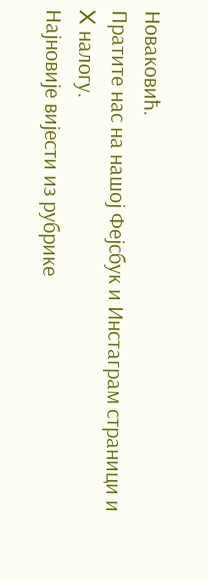Новаковић.
Пратите нас на нашој Фејсбук и Инстаграм страници и X налогу.
Најновије вијести из рубрике